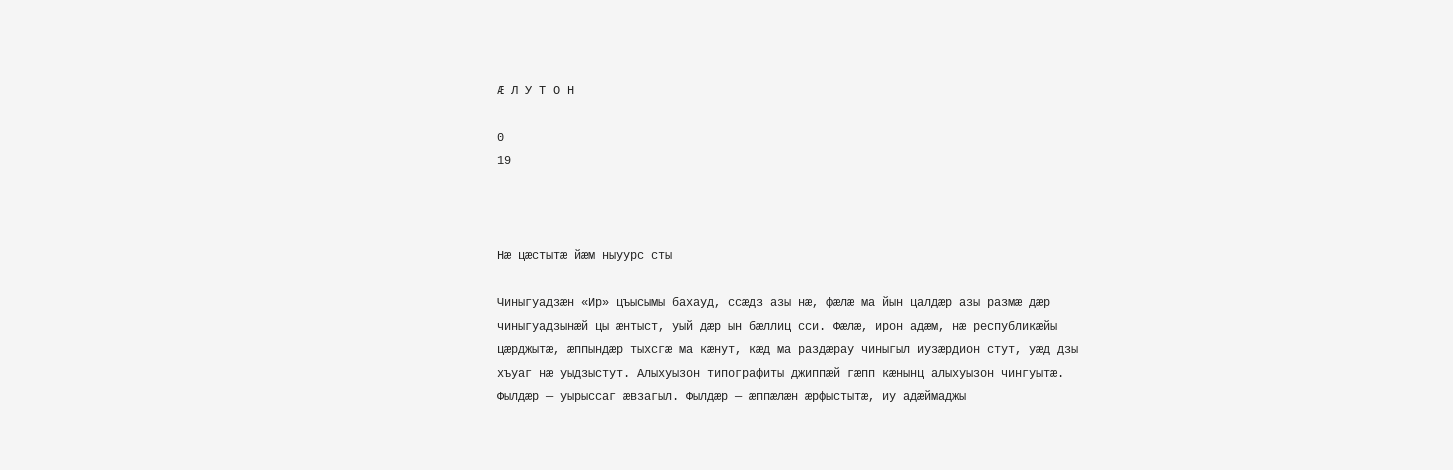Æ Л У Т О Н

0
19



Нæ цæстытæ йæм ныуурс сты

Чиныгуадзæн «Ир» цъысымы бахауд, ссæдз азы нæ, фæлæ ма йын цалдæр азы размæ дæр чиныгуадзынæй цы æнтыст, уый дæр ын бæллиц сси. Фæлæ, ирон адæм, нæ республикæйы цæрджытæ, æппындæр тыхсгæ ма кæнут, кæд ма раздæрау чиныгыл иузæрдион стут, уæд дзы хъуаг нæ уыдзыстут. Алыхуызон типографиты джиппæй гæпп кæнынц алыхуызон чингуытæ. Фылдæр — уырыссаг æвзагыл. Фылдæр — æппæлæн æрфыстытæ, иу адæймаджы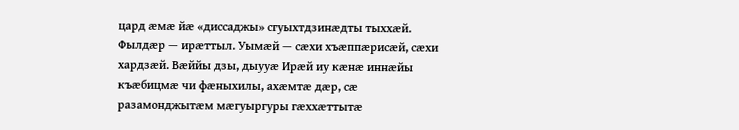цард æмæ йæ «диссаджы» сгуыхтдзинæдты тыххæй. Фылдæр — ирæттыл. Уымæй — сæхи хъæппæрисæй, сæхи хардзæй. Вæййы дзы, дыууæ Ирæй иу кæнæ иннæйы къæбицмæ чи фæныхилы, ахæмтæ дæр, сæ разамонджытæм мæгуыргуры гæххæттытæ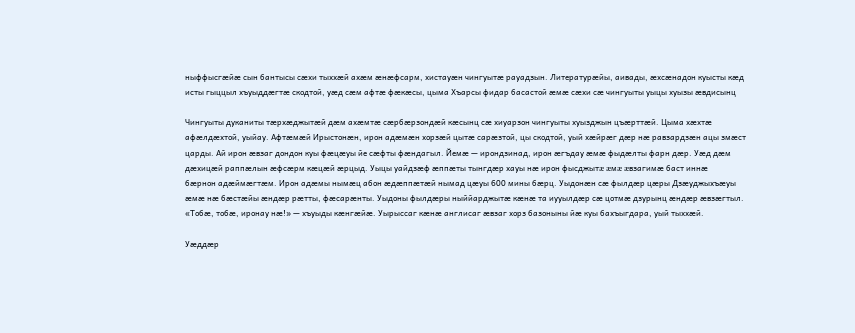ныффысгæйæ сын бантысы сæхи тыххæй ахæм æнæфсарм, хистауæн чингуытæ рауадзын. Литературæйы, аивады, æхсæнадон куысты кæд исты гыццыл хъуыддæгтæ скодтой, уæд сæм афтæ фæкæсы, цыма Хъарсы фидар басастой æмæ сæхи сæ чингуыты уыцы хуызы æвдисынц

Чингуыты дуканиты тæрхæджытæй дæм ахæмтæ сæрбæрзондæй кæсынц сæ хиуарзон чингуыты хуызджын цъæрттæй. Цыма хæхтæ афæлдæхтой, уыйау. Афтæмæй Ирыстонæн, ирон адæмæн хорзæй цытæ сарæзтой, цы скодтой, уый хæйрæг дæр нæ равзардзæн ацы змæст царды. Ай ирон æвзаг дондон куы фæцæуы йе сæфты фæндагыл. Йемæ — ирондзинад, ирон æгъдау æмæ фыдæлты фарн дæр. Уæд дæм дæхицæй раппæлын æфсæрм кæцæй æрцыд. Уыцы уайдзæф æппæты тынгдæр хауы нæ ирон фысджытæ æмæ æвзагимæ баст иннæ бæрнон адæймæгтæм. Ирон адæмы нымæц абон æдæппæтæй нымад цæуы 600 мины бæрц. Уыдонæн сæ фылдæр цæры Дзæуджыхъæуы æмæ нæ бæстæйы æндæр рæтты, фæсарæнты. Уыдоны фылдæры ныййарджытæ кæнæ та иууылдæр сæ цотмæ дзурынц æндæр æвзæгтыл. «Тобæ, тобæ, иронау нæ!» — хъуыды кæнгæйæ. Уырыссаг кæнæ англисаг æвзаг хорз базоныны йæ куы бахъыгдара, уый тыххæй.

Уæддæр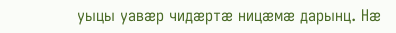уыцы уавæр чидæртæ ницæмæ дарынц. Нæ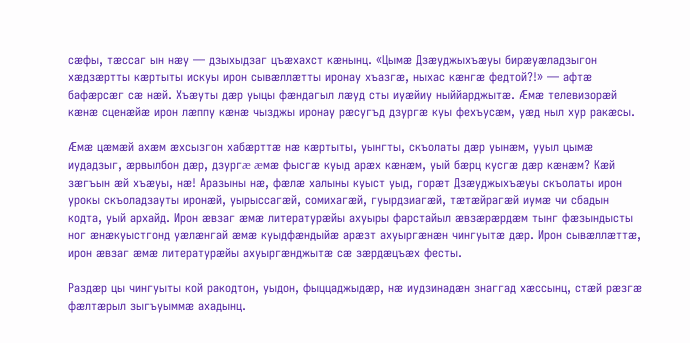сæфы, тæссаг ын нæу — дзыхыдзаг цъæхахст кæнынц. «Цымæ Дзæуджыхъæуы бирæуæладзыгон хæдзæртты кæртыты искуы ирон сывæллæтты иронау хъазгæ, ныхас кæнгæ федтой?!» — афтæ бафæрсæг сæ нæй. Хъæуты дæр уыцы фæндагыл лæуд сты иуæйиу ныййарджытæ. Æмæ телевизорæй кæнæ сценæйæ ирон лæппу кæнæ чызджы иронау рæсугъд дзургæ куы фехъусæм, уæд ныл хур ракæсы.

Æмæ цæмæй ахæм æхсызгон хабæрттæ нæ кæртыты, уынгты, скъолаты дæр уынæм, ууыл цымæ иудадзыг, æрвылбон дæр, дзургæ æмæ фысгæ куыд арæх кæнæм, уый бæрц кусгæ дæр кæнæм? Кæй зæгъын æй хъæуы, нæ! Аразыны нæ, фæлæ халыны куыст уыд, горæт Дзæуджыхъæуы скъолаты ирон урокы скъоладзауты иронæй, уырыссагæй, сомихагæй, гуырдзиагæй, тæтæйрагæй иумæ чи сбадын кодта, уый архайд. Ирон æвзаг æмæ литературæйы ахуыры фарстайыл æвзæрæрдæм тынг фæзындысты ног æнæкуыстгонд уæлæнгай æмæ куыдфæндыйæ арæзт ахуыргæнæн чингуытæ дæр. Ирон сывæллæттæ, ирон æвзаг æмæ литературæйы ахуыргæнджытæ сæ зæрдæцъæх фесты.

Раздæр цы чингуыты кой ракодтон, уыдон, фыццаджыдæр, нæ иудзинадæн знаггад хæссынц, стæй рæзгæ фæлтæрыл зыгъуыммæ ахадынц.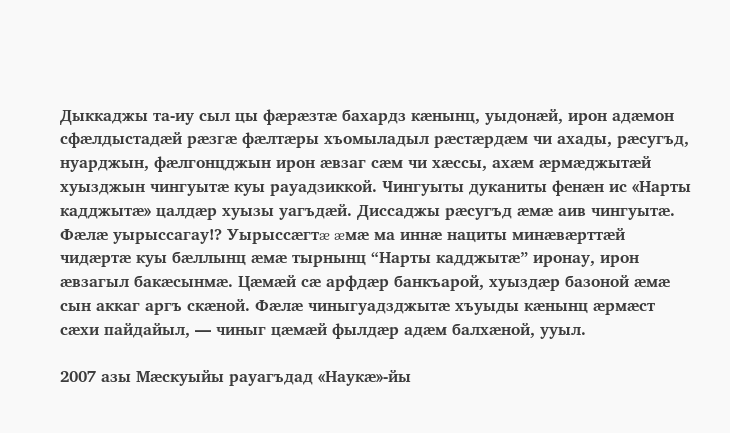Дыккаджы та-иу сыл цы фæрæзтæ бахардз кæнынц, уыдонæй, ирон адæмон сфæлдыстадæй рæзгæ фæлтæры хъомыладыл рæстæрдæм чи ахады, рæсугъд, нуарджын, фæлгонцджын ирон æвзаг сæм чи хæссы, ахæм æрмæджытæй хуызджын чингуытæ куы рауадзиккой. Чингуыты дуканиты фенæн ис «Нарты кадджытæ» цалдæр хуызы уагъдæй. Диссаджы рæсугъд æмæ аив чингуытæ. Фæлæ уырыссагау!? Уырыссæгтæ æмæ ма иннæ нациты минæвæрттæй чидæртæ куы бæллынц æмæ тырнынц “Нарты кадджытæ” иронау, ирон æвзагыл бакæсынмæ. Цæмæй сæ арфдæр банкъарой, хуыздæр базоной æмæ сын аккаг аргъ скæной. Фæлæ чиныгуадзджытæ хъуыды кæнынц æрмæст сæхи пайдайыл, — чиныг цæмæй фылдæр адæм балхæной, ууыл.

2007 азы Мæскуыйы рауагъдад «Наукæ»-йы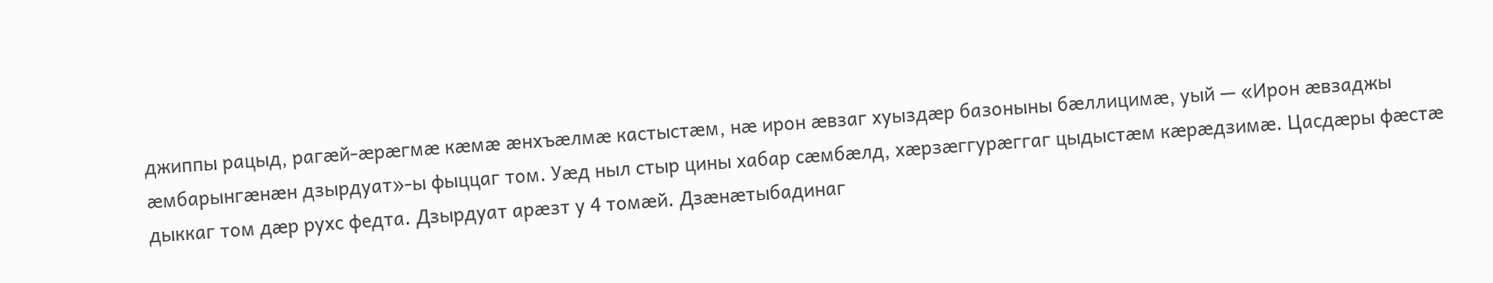джиппы рацыд, рагæй-æрæгмæ кæмæ æнхъæлмæ кастыстæм, нæ ирон æвзаг хуыздæр базоныны бæллицимæ, уый — «Ирон æвзаджы æмбарынгæнæн дзырдуат»-ы фыццаг том. Уæд ныл стыр цины хабар сæмбæлд, хæрзæггурæггаг цыдыстæм кæрæдзимæ. Цасдæры фæстæ дыккаг том дæр рухс федта. Дзырдуат арæзт у 4 томæй. Дзæнæтыбадинаг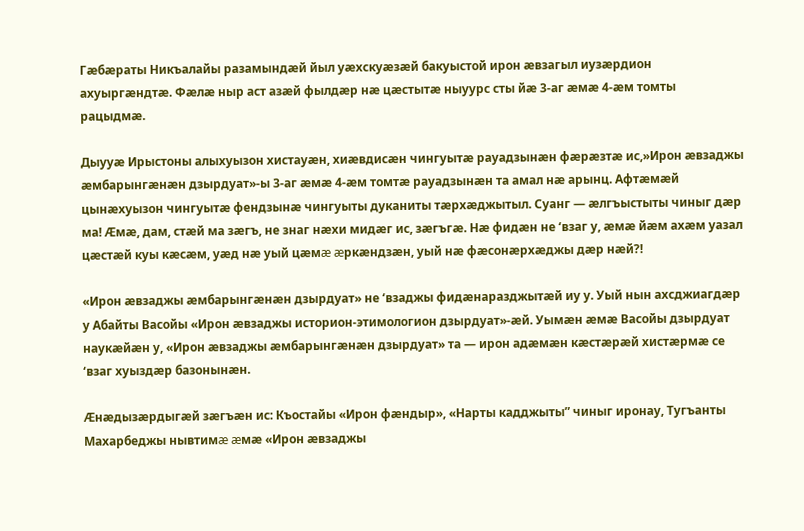Гæбæраты Никъалайы разамындæй йыл уæхскуæзæй бакуыстой ирон æвзагыл иузæрдион ахуыргæндтæ. Фæлæ ныр аст азæй фылдæр нæ цæстытæ ныуурс сты йæ 3-аг æмæ 4-æм томты рацыдмæ.

Дыууæ Ирыстоны алыхуызон хистауæн, хиæвдисæн чингуытæ рауадзынæн фæрæзтæ ис,»Ирон æвзаджы æмбарынгæнæн дзырдуат»-ы 3-аг æмæ 4-æм томтæ рауадзынæн та амал нæ арынц. Афтæмæй цынæхуызон чингуытæ фендзынæ чингуыты дуканиты тæрхæджытыл. Суанг — æлгъыстыты чиныг дæр ма! Æмæ, дам, стæй ма зæгъ, не знаг нæхи мидæг ис, зæгъгæ. Нæ фидæн не ‘взаг у, æмæ йæм ахæм уазал цæстæй куы кæсæм, уæд нæ уый цæмæ æркæндзæн, уый нæ фæсонæрхæджы дæр нæй?!

«Ирон æвзаджы æмбарынгæнæн дзырдуат» не ‘взаджы фидæнаразджытæй иу у. Уый нын ахсджиагдæр у Абайты Васойы «Ирон æвзаджы историон-этимологион дзырдуат»-æй. Уымæн æмæ Васойы дзырдуат наукæйæн у, «Ирон æвзаджы æмбарынгæнæн дзырдуат» та — ирон адæмæн кæстæрæй хистæрмæ се ‘взаг хуыздæр базонынæн.

Æнæдызæрдыгæй зæгъæн ис: Къостайы «Ирон фæндыр», «Нарты кадджыты” чиныг иронау, Тугъанты Махарбеджы нывтимæ æмæ «Ирон æвзаджы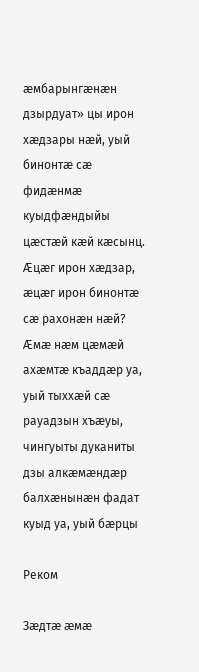æмбарынгæнæн дзырдуат» цы ирон хæдзары нæй, уый бинонтæ сæ фидæнмæ куыдфæндыйы цæстæй кæй кæсынц. Æцæг ирон хæдзар, æцæг ирон бинонтæ сæ рахонæн нæй? Æмæ нæм цæмæй ахæмтæ къаддæр уа, уый тыххæй сæ рауадзын хъæуы, чингуыты дуканиты дзы алкæмæндæр балхæнынæн фадат куыд уа, уый бæрцы

Реком

Зæдтæ æмæ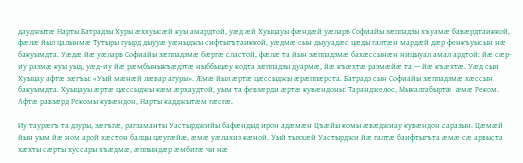дауджытæ Нарты Батрадзы Хуры æххуысæй куы амардтой, уæд æй Хуыцауы фæндæй уæларв Софиайы зæппадзы хъуамæ бавæрдтаиккой, фæлæ йыл цалынмæ Тутыры гуырд дыууæ уæныджы сифтыгътаиккой, уæдмæ сын дыууадæс цæды галтæн мардæй дæр фенкъуысын нæ бакуымдта. Уæдæ йæ уæларв Софиайы зæппадзмæ бæргæ сластой, фæлæ та йын зæппадзмæ бахæссынæн ницыуал амал ардтой: йæ сæр-иу размæ куы уыд, уæд-иу йæ рæмбыныкъæдзтæ ныббыцæу кодта зæппадзы дуармæ, йæ къæхтæ размæйæ та — йæ къæхтæ. Уæд сын Хуыцау афтæ зæгъы: «Уый мæнæй лæвар агуры». Æмæ йыл æртæ цæссыджы æрæппæрста. Батрадз сын Софиайы зæппадзмæ хæссын бакуымдта. Хуыцауы æртæ цæссыджы кæм æрхаудтой, уым та февзæрди æртæ кувæндоны: Таранджелос, Мыкалгабыртæ æмæ Реком. Афтæ равзæрд Рекомы кувæндон, Нарты кадджытæм гæсгæ.

Иу таурæгъ та дзуры, зæгъгæ, рагзаманты Уастырджийы бафæндыд ирон адæмæн Цъæйы комы æвæджиау кувæндон саразын. Цæмæй йын уым йæ ном арой хæстон балцы цæугæйæ, æмæ уæлахиз кæной. Уый тыххæй Уастырджи йæ галтæ баифтыгъта æмæ сæ арвыста хæхты сæрты хуссары хъæдмæ, æппындæр æмбигæ чи нæ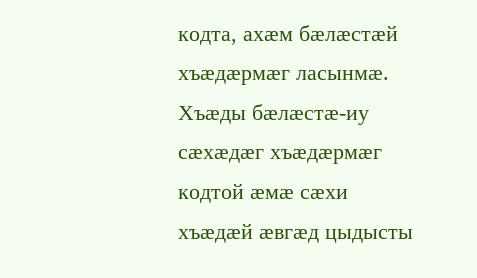кодта, ахæм бæлæстæй хъæдæрмæг ласынмæ. Хъæды бæлæстæ-иу сæхæдæг хъæдæрмæг кодтой æмæ сæхи хъæдæй æвгæд цыдысты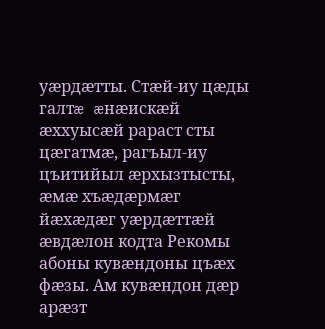уæрдæтты. Стæй-иу цæды галтæ æнæискæй æххуысæй рараст сты цæгатмæ, рагъыл-иу цъитийыл æрхызтысты, æмæ хъæдæрмæг йæхæдæг уæрдæттæй æвдæлон кодта Рекомы абоны кувæндоны цъæх фæзы. Ам кувæндон дæр арæзт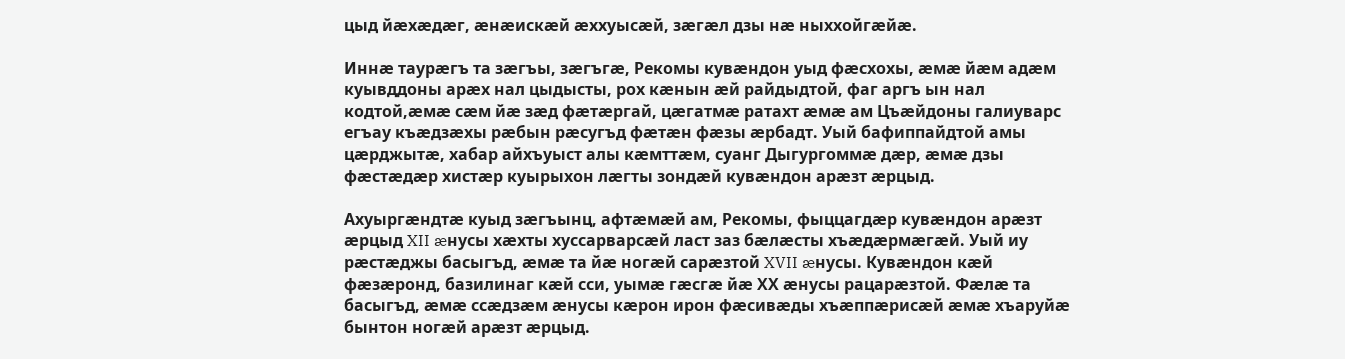цыд йæхæдæг, æнæискæй æххуысæй, зæгæл дзы нæ ныххойгæйæ.

Иннæ таурæгъ та зæгъы, зæгъгæ, Рекомы кувæндон уыд фæсхохы, æмæ йæм адæм куывддоны арæх нал цыдысты, рох кæнын æй райдыдтой, фаг аргъ ын нал кодтой,æмæ сæм йæ зæд фæтæргай, цæгатмæ ратахт æмæ ам Цъæйдоны галиуварс егъау къæдзæхы рæбын рæсугъд фæтæн фæзы æрбадт. Уый бафиппайдтой амы цæрджытæ, хабар айхъуыст алы кæмттæм, суанг Дыгургоммæ дæр, æмæ дзы фæстæдæр хистæр куырыхон лæгты зондæй кувæндон арæзт æрцыд.

Ахуыргæндтæ куыд зæгъынц, афтæмæй ам, Рекомы, фыццагдæр кувæндон арæзт æрцыд XII æнусы хæхты хуссарварсæй ласт заз бæлæсты хъæдæрмæгæй. Уый иу рæстæджы басыгъд, æмæ та йæ ногæй сарæзтой XVII æнусы. Кувæндон кæй фæзæронд, базилинаг кæй сси, уымæ гæсгæ йæ ХХ æнусы рацарæзтой. Фæлæ та басыгъд, æмæ ссæдзæм æнусы кæрон ирон фæсивæды хъæппæрисæй æмæ хъаруйæ бынтон ногæй арæзт æрцыд.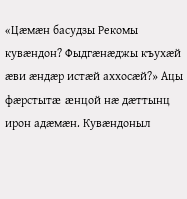«Цæмæн басудзы Рекомы кувæндон? Фыдгæнæджы къухæй æви æндæр истæй аххосæй?» Ацы фæрстытæ æнцой нæ дæттынц ирон адæмæн. Кувæндоныл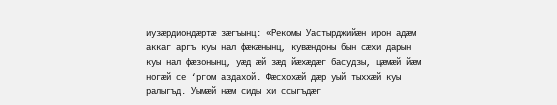иузæрдиондæртæ зæгъынц: «Рекомы Уастырджийæн ирон адæм аккаг аргъ куы нал фæкæнынц, кувæндоны бын сæхи дарын куы нал фæзонынц, уæд æй зæд йæхæдæг басудзы, цæмæй йæм ногæй се ‘ргом аздахой. Фæсхохæй дæр уый тыххæй куы ралыгъд. Уымæй нæм сиды хи ссыгъдæг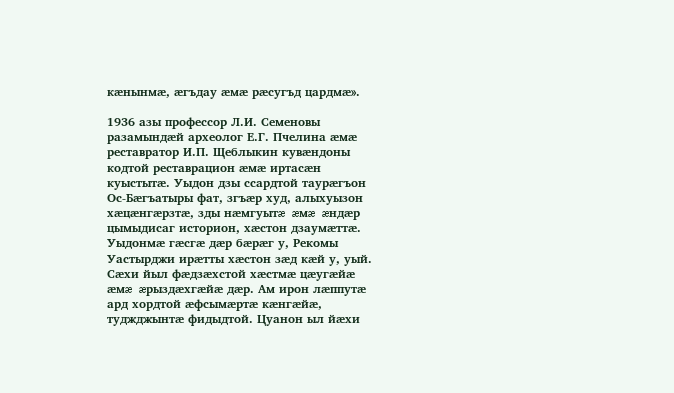кæнынмæ, æгъдау æмæ рæсугъд цардмæ».

1936 азы профессор Л.И. Семеновы разамындæй археолог Е.Г. Пчелина æмæ реставратор И.П. Щеблыкин кувæндоны кодтой реставрацион æмæ иртасæн куыстытæ. Уыдон дзы ссардтой таурæгъон Ос-Бæгъатыры фат, згъæр худ, алыхуызон хæцæнгæрзтæ, зды нæмгуытæ æмæ æндæр цымыдисаг историон, хæстон дзаумæттæ. Уыдонмæ гæсгæ дæр бæрæг у, Рекомы Уастырджи ирæтты хæстон зæд кæй у, уый. Сæхи йыл фæдзæхстой хæстмæ цæугæйæ æмæ æрыздæхгæйæ дæр. Ам ирон лæппутæ ард хордтой æфсымæртæ кæнгæйæ, туджджынтæ фидыдтой. Цуанон ыл йæхи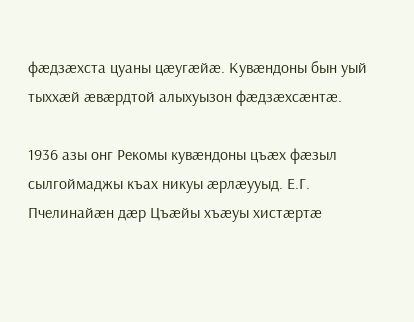фæдзæхста цуаны цæугæйæ. Кувæндоны бын уый тыххæй æвæрдтой алыхуызон фæдзæхсæнтæ.

1936 азы онг Рекомы кувæндоны цъæх фæзыл сылгоймаджы къах никуы æрлæууыд. Е.Г. Пчелинайæн дæр Цъæйы хъæуы хистæртæ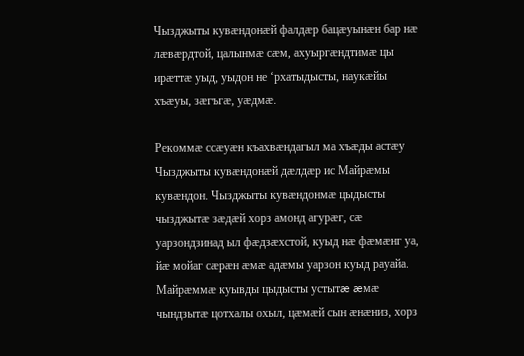Чызджыты кувæндонæй фалдæр бацæуынæн бар нæ лæвæрдтой, цалынмæ сæм, ахуыргæндтимæ цы ирæттæ уыд, уыдон не ‘рхатыдысты, наукæйы хъæуы, зæгъгæ, уæдмæ.

Рекоммæ ссæуæн къахвæндагыл ма хъæды астæу Чызджыты кувæндонæй дæлдæр ис Майрæмы кувæндон. Чызджыты кувæндонмæ цыдысты чызджытæ зæдæй хорз амонд агурæг, сæ уарзондзинад ыл фæдзæхстой, куыд нæ фæмæнг уа, йæ мойаг сæрæн æмæ адæмы уарзон куыд рауайа. Майрæммæ куывды цыдысты устытæ æмæ чындзытæ цотхалы охыл, цæмæй сын æнæниз, хорз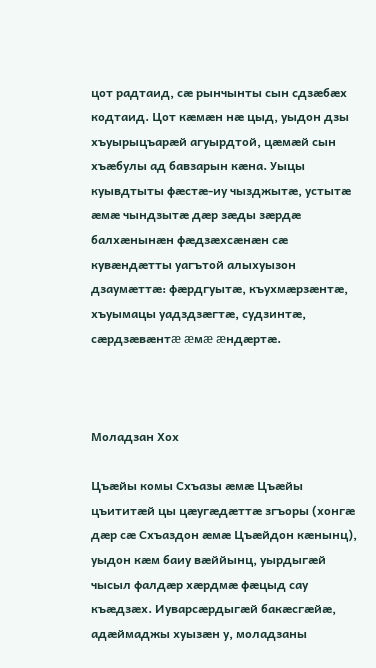цот радтаид, сæ рынчынты сын сдзæбæх кодтаид. Цот кæмæн нæ цыд, уыдон дзы хъуырыцъарæй агуырдтой, цæмæй сын хъæбулы ад бавзарын кæна. Уыцы куывдтыты фæстæ-иу чызджытæ, устытæ æмæ чындзытæ дæр зæды зæрдæ балхæнынæн фæдзæхсæнæн сæ кувæндæтты уагътой алыхуызон дзаумæттæ: фæрдгуытæ, къухмæрзæнтæ, хъуымацы уадздзæгтæ, судзинтæ, сæрдзæвæнтæ æмæ æндæртæ.



Моладзан Хох

Цъæйы комы Схъазы æмæ Цъæйы цъититæй цы цæугæдæттæ згъоры (хонгæ дæр сæ Схъаздон æмæ Цъæйдон кæнынц), уыдон кæм баиу вæййынц, уырдыгæй чысыл фалдæр хæрдмæ фæцыд сау къæдзæх. Иуварсæрдыгæй бакæсгæйæ, адæймаджы хуызæн у, моладзаны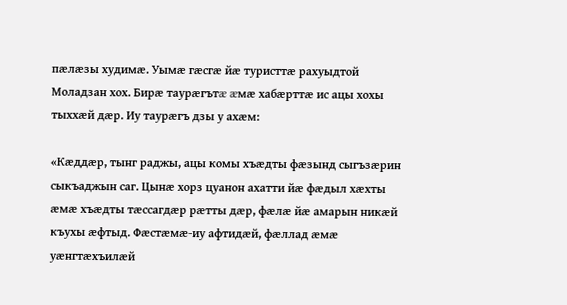пæлæзы худимæ. Уымæ гæсгæ йæ туристтæ рахуыдтой Моладзан хох. Бирæ таурæгътæ æмæ хабæрттæ ис ацы хохы тыххæй дæр. Иу таурæгъ дзы у ахæм:

«Кæддæр, тынг раджы, ацы комы хъæдты фæзынд сыгъзæрин сыкъаджын саг. Цынæ хорз цуанон ахатти йæ фæдыл хæхты æмæ хъæдты тæссагдæр рæтты дæр, фæлæ йæ амарын никæй къухы æфтыд. Фæстæмæ-иу афтидæй, фæллад æмæ уæнгтæхъилæй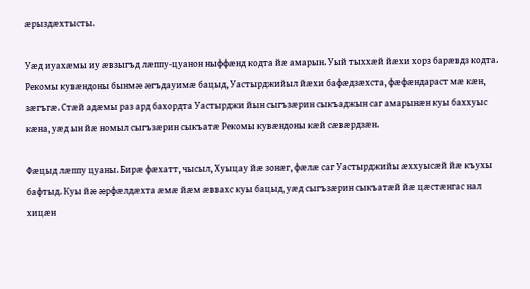æрыздæхтысты.

Уæд иуахæмы иу æвзыгъд лæппу-цуанон ныффæнд кодта йæ амарын. Уый тыххæй йæхи хорз барæвдз кодта. Рекомы кувæндоны бынмæ æгъдауимæ бацыд, Уастырджийыл йæхи бафæдзæхста, фæфæндараст мæ кæн, зæгъгæ. Стæй адæмы раз ард бахордта Уастырджи йын сыгъзæрин сыкъаджын саг амарынæн куы баххуыс кæна, уæд ын йæ номыл сыгъзæрин сыкъатæ Рекомы кувæндоны кæй сæвæрдзæн.

Фæцыд лæппу цуаны. Бирæ фæхатт, чысыл, Хуыцау йæ зонæг, фæлæ саг Уастырджийы æххуысæй йæ къухы бафтыд. Куы йæ æрфæлдæхта æмæ йæм æввахс куы бацыд, уæд сыгъзæрин сыкъатæй йæ цæстæнгас нал хицæн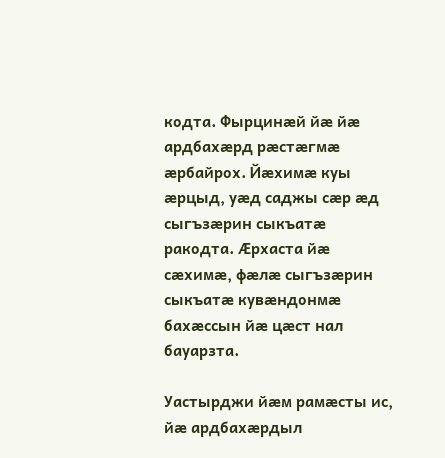кодта. Фырцинæй йæ йæ ардбахæрд рæстæгмæ æрбайрох. Йæхимæ куы æрцыд, уæд саджы сæр æд сыгъзæрин сыкъатæ ракодта. Æрхаста йæ сæхимæ, фæлæ сыгъзæрин сыкъатæ кувæндонмæ бахæссын йæ цæст нал бауарзта.

Уастырджи йæм рамæсты ис, йæ ардбахæрдыл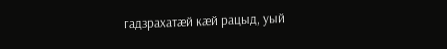гадзрахатæй кæй рацыд, уый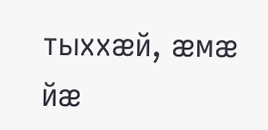тыххæй, æмæ йæ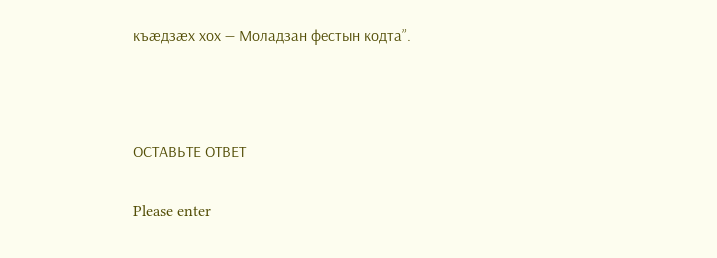къæдзæх хох — Моладзан фестын кодта”.



ОСТАВЬТЕ ОТВЕТ

Please enter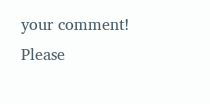your comment!
Please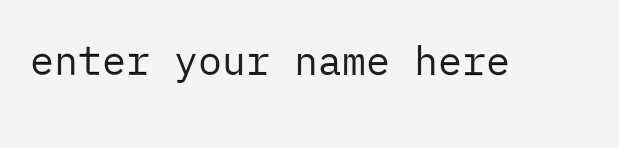enter your name here